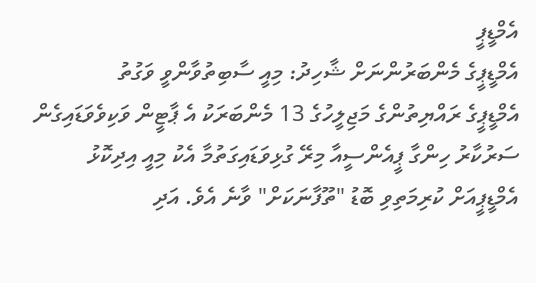އެމްޑީޕީ
އެމްޑީޕީގެ މެންބަރުންނަށް ޝާހިދު: މިއީ ސާބިތުވާންވީ ވަގުތު
އެމްޑީޕީގެ ރައްޔިތުންގެ މަޖިލީހުގެ 13 މެންބަރަކު އެ ޕާޓީން ވަކިވެވަޑައިގެން ސަރުކާރު ހިންގާ ޕީއެންސީއާ މިރޭ ގުޅިވަޑައިގަތުމާ އެކު މިއީ އިދިކޮޅު އެމްޑީޕީއަށް ކުރިމަތިވި ބޮޑު "ތޫފާނަކަށް" ވާނެ އެވެ. އަދި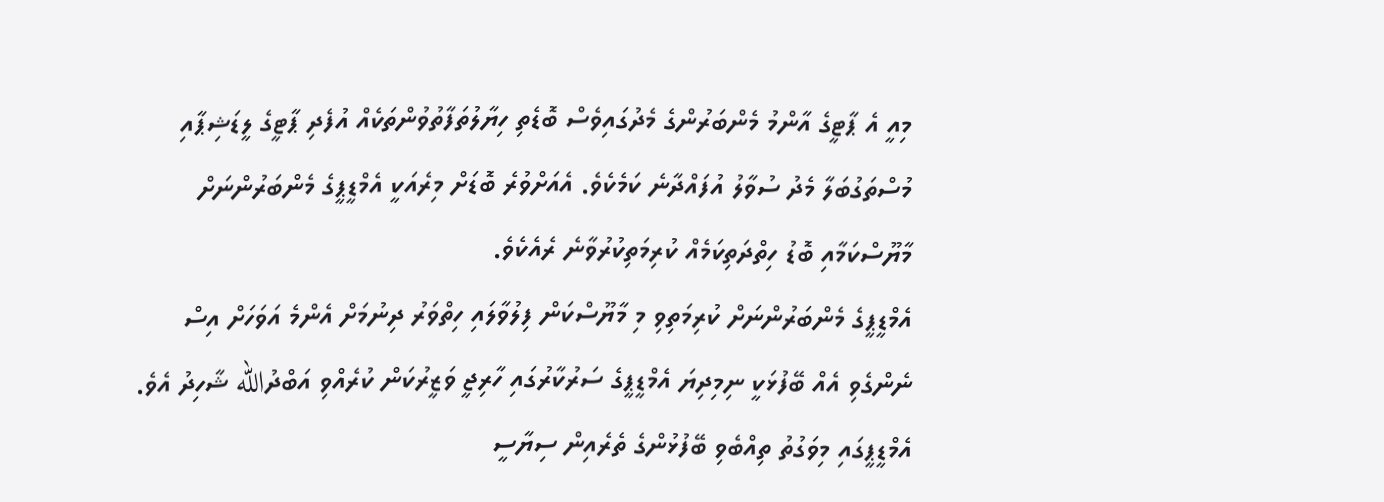މިއީ އެ ޕާޓީގެ އާންމު މެންބަރުންގެ މެދުގައިވެސް ބޮޑެތި ހިޔާލުތަފާތުވުންތަކެއް އުފެދި ޕާޓީގެ ލީޑަޝިޕާއި މުސްތަގުބަލާ މެދު ސުވާލު އުފައްދާނެ ކަމެކެވެ. އެއަށްވުރެ ބޮޑަށް މިރެއަކީ އެމްޑީޕީގެ މެންބަރުންނަށް މާޔޫސްކަމާއި ބޮޑު ހިތްދަތިކަމެއް ކުރިމަތިކުރުވާނެ ރެއެކެވެ.
އެމްޑީޕީގެ މެންބަރުންނަށް ކުރިމަތިވި މި މާޔޫސްކަން ފިލުވާލައި ހިތްވަރު ދިނުމަށް އެންމެ އަވަހަށް އިސް ނެންގެވި އެއް ބޭފުޅަކީ ނިމިދިޔަ އެމްޑީޕީގެ ސަރުކާރުގައި ހާރިޖީ ވަޒީރުކަން ކުރެއްވި އަބްދުالله ޝާހިދު އެވެ.
އެމްޑީޕީގައި މިވަގުތު ތިއްބެވި ބޭފުޅުންގެ ތެރެއިން ސިޔާސީ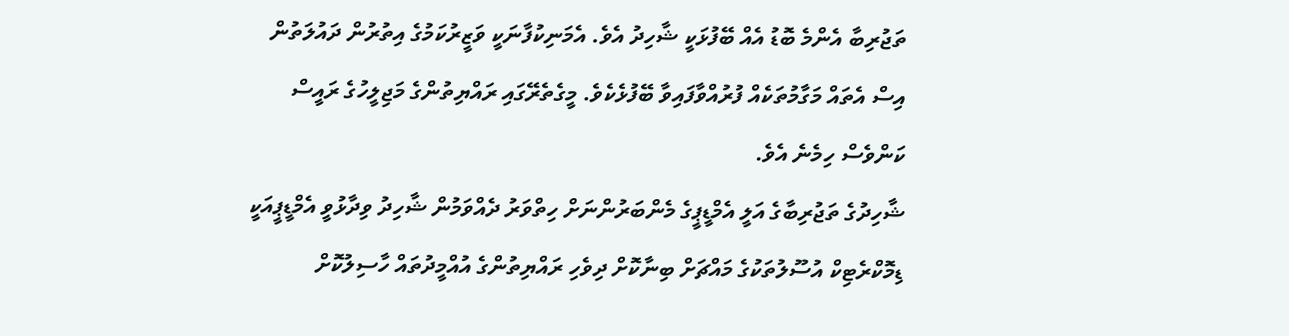ތަޖުރިބާ އެންމެ ބޮޑު އެއް ބޭފުޅަކީ ޝާހިދު އެވެ. އެމަނިކުފާނަކީ ވަޒީރުކަމުގެ އިތުރުން ދައުލަތުން އިސް އެތައް މަގާމުތަކެއް ފުރުއްވާފައިވާ ބޭފުޅެކެވެ. މީގެތެރޭގައި ރައްޔިތުންގެ މަޖިލީހުގެ ރައީސް ކަންވެސް ހިމެނެ އެވެ.
ޝާހިދުގެ ތަޖުރިބާގެ އަލީ އެމްޑީޕީގެ މެންބަރުންނަށް ހިތްވަރު ދެއްވަމުން ޝާހިދު ވިދާޅުވީ އެމްޑީޕީއަކީ ޑިމޮކްރެޓިކް އުސޫލުތަކުގެ މައްޗަށް ބިނާކޮށް ދިވެހި ރައްޔިތުންގެ އުއްމީދުތައް ހާސިލުކޮށް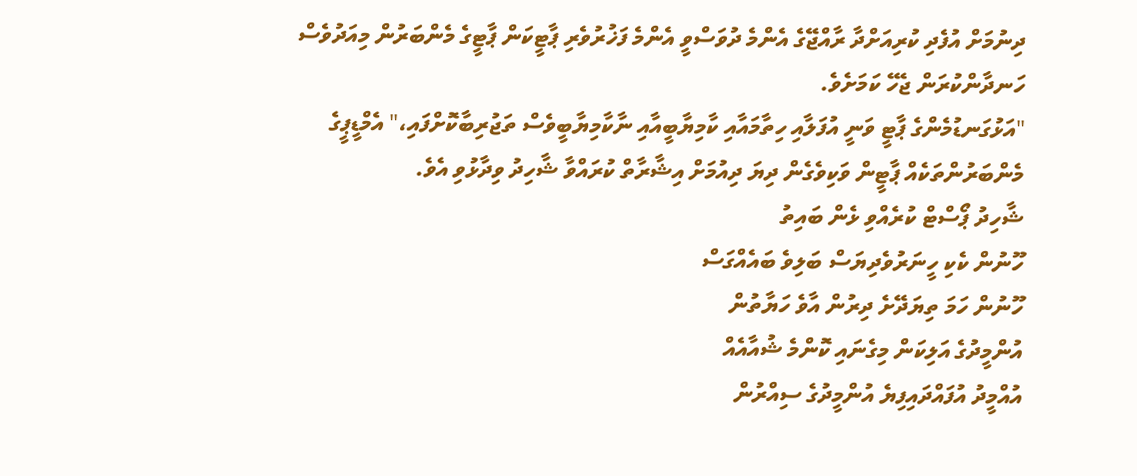ދިނުމަށް އުފެދި ކުރިއަށްދާ ރާއްޖޭގެ އެންމެ ދުވަސްވީ އެންމެ ފަޚުރުވެރި ޕާޓީކަން ޕާޓީގެ މެންބަރުން މިއަދުވެސް ހަނދާންކުރަން ޖެހޭ ކަމަށެވެ.
"އަޅުގަނޑުމެންގެ ޕާޓީ ވަނީ އުފަލާއި ހިތާމައާއި ކާމިޔާބީއާއި ނާކާމިޔާބީވެސް ތަޖުރިބާކޮށްފައި،" އެމްޑީޕީގެ މެންބަރުންތަކެއް ޕާޓީން ވަކިވެގެން ދިޔަ ދިއުމަށް އިޝާރާތް ކުރައްވާ ޝާހިދު ވިދާޅުވި އެވެ.
ޝާހިދު ޕޯސްޓް ކުރެއްވި ޅެން ބައިތު
ހޫނުން ކެކި ހީނަރުވެދިޔަސް ބަލިވެ ބައެއްގަސް
ހޫނުން ހަމަ ތިޔަދޭށެ ދިރުން އާވެ ހަޔާތުން
އުންމީދުގެ އަލިކަން މިގެނައި ކޮންމެ ޝުއާއެއް
އުއްމީދު އުފައްދައިފިޔެ އުންމީދުގެ ސިއްރުން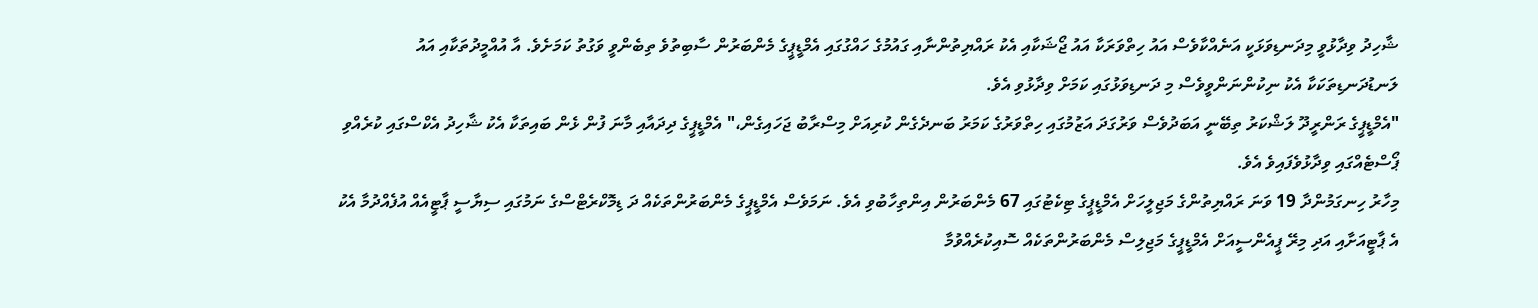ޝާހިދު ވިދާޅުވީ މިދަނޑިވަޅަކީ އަނެއްކާވެސް އައު ހިތްވަރަކާ އައު ޖޯޝަކާއި އެކު ރައްޔިތުންނާއި ގައުމުގެ ހައްގުގައި އެމްޑީޕީގެ މެންބަރުން ސާބިތުވެ ތިބެންވީ ވަގުތު ކަމަށެވެ. އާ އުއްމީދުތަކާއި އައު ލަނޑުދަނޑިތަކަކާ އެކު ނިކުންނަންވީވެސް މި ދަނޑިވަޅުގައި ކަމަށް ވިދާޅުވި އެވެ.
"އެމްޑީޕީގެ ރަންރީދޫ ލަޝްކަރު ތިބޭނީ އަބަދުވެސް ވަރުގަދަ އަޒުމުގައި ހިތްވަރުގެ ކަމަރު ބަނދެގެން ކުރިއަށް މިސްރާބު ޖަހައިގެން،" އެމްޑީޕީގެ ދިދައާއި މާނަ ފުން ޅެން ބައިތަކާ އެކު ޝާހިދު އެކްސްގައި ކުރެއްވި ޕޯސްޓެއްގައި ވިދާޅުވެފައިވެ އެވެ.
މިހާރު ހިނގަމުންދާ 19 ވަނަ ރައްޔިތުންގެ މަޖިލީހަށް އެމްޑީޕީގެ ޓިކެޓުގައި 67 މެންބަރުން އިންތިހާބުވި އެވެ. ނަމަވެސް އެމްޑީޕީގެ މެންބަރުންތަކެއް ދަ ޑިމޮކްރެޓްސްގެ ނަމުގައި ސިޔާސީ ޕާޓީއެއް އުފެއްދުމާ އެކު އެ ޕާޓީއަށާއި އަދި މިރޭ ޕީއެންސީއަށް އެމްޑީޕީގެ މަޖިލިސް މެންބަރުންތަކެއް ސޮއިކުރެއްވުމާ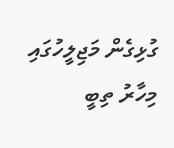ގުޅިގެން މަޖިލީހުގައި މިހާރު ތިބީ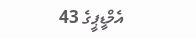އެމްޑީޕީގެ 43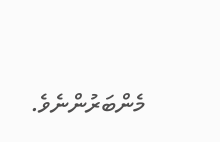މެންބަރުންނެވެ.